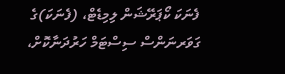ފެނަކަ ކޯޕަރޭޝަން ލިމިޑެޓް، (ފެނަކަ)ގެ ގަވަރނަންސް ސިސްޓަމް ހަރުދަނާކޮށް،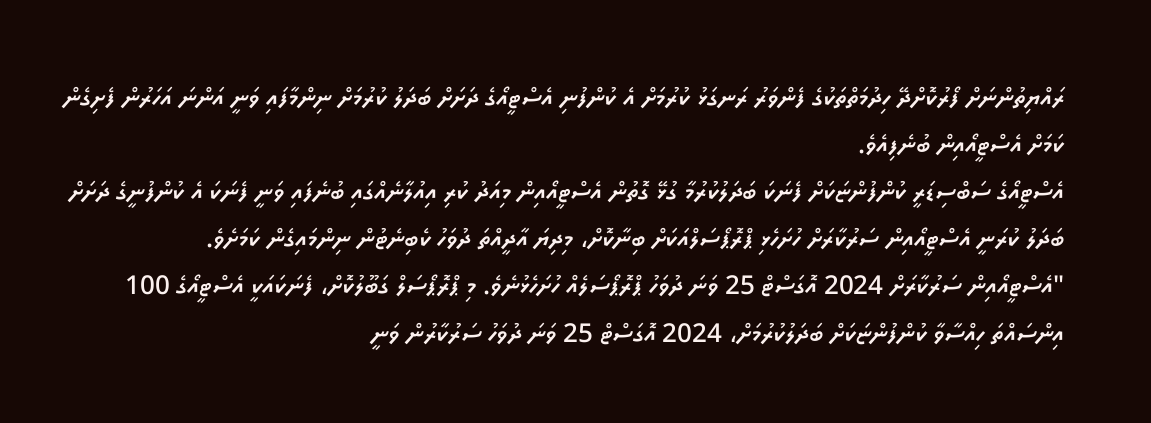ރައްޔިތުންނަށް ފޯރުކޮށްދޭ ހިދުމަތްތަކުގެ ފެންވަރު ރަނގަޅު ކުރުމަށް އެ ކުންފުނި އެސްޓީއޯގެ ދަށަށް ބަދަލު ކުރުމަށް ނިންމާފައި ވަނީ އަންނަ އަހަރުން ފެށިގެން ކަމަށް އެސްޓީއޯއިން ބުނެފިއެވެ.
އެސްޓީއޯގެ ސަބްސިޑަރީ ކުންފުންޏަކަށް ފެނަކަ ބަދަލުކުރުމާ ގުޅޭ ގޮތުން އެސްޓީއޯއިން މިއަދު ކުރި އިއުލާނެއްގައި ބުނެފައި ވަނީ ފެނަކަ އެ ކުންފުނީގެ ދަށަށް ބަދަލު ކުރަނީ އެސްޓީއޯއިން ސަރުކާރަށް ހުށަހެޅި ޕްރޮޕޯސަލްއަކަށް ބިނާކޮށް، މިދިޔަ އާދީއްތަ ދުވަހު ކެބިނެޓުން ނިންމައިގެން ކަމަށެވެ.
"އެސްޓީއޯއިން ސަރުކާރަށް 2024 އޮގަސްޓް 25 ވަނަ ދުވަހު ޕްރޮޕޯސަލެއް ހުށަހެޅުނެވެ. މި ޕްރޮޕޯސަލް ގަބޫލުކޮށް، ފެނަކައަކީ އެސްޓީއޯގެ 100 އިންސައްތަ ހިއްސާވާ ކުންފުންޏަކަށް ބަދަލުކުރުމަށް، 2024 އޮގަސްޓް 25 ވަނަ ދުވަހު ސަރުކާރުން ވަނީ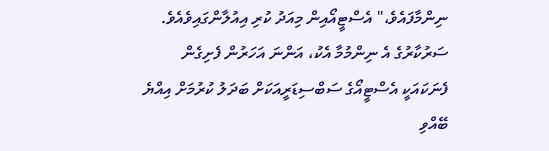ނިންމާފައެވެ،" އެސްޓީއޯއިން މިއަދު ކުރި އިއުލާންގައިވެއެވެ.
ސަރުކާރުގެ އެ ނިންމުމާ އެކު، އަންނަ އަހަރުން ފެށިގެން ފެނަކައަކީ އެސްޓީއޯގެ ސަބްސިޑަރީއަކަށް ބަދަލު ކުރުމަށް އިއްޔެ ބޭއްވި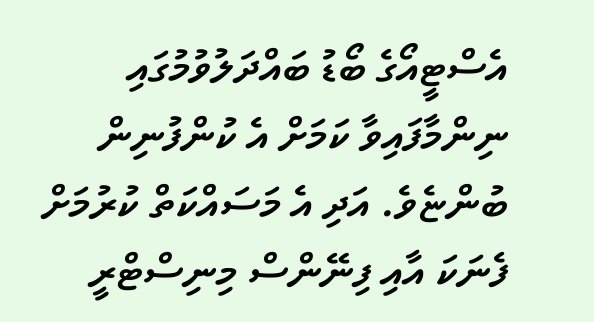އެސްޓީއޯގެ ބޯޑު ބައްދަލުވުމުގައި ނިންމާފައިވާ ކަމަށް އެ ކުންފުނިން ބުންޏެވެ. އަދި އެ މަސައްކަތް ކުރުމަށް ފެނަކަ އާއި ފިނޭންސް މިނިސްޓްރީ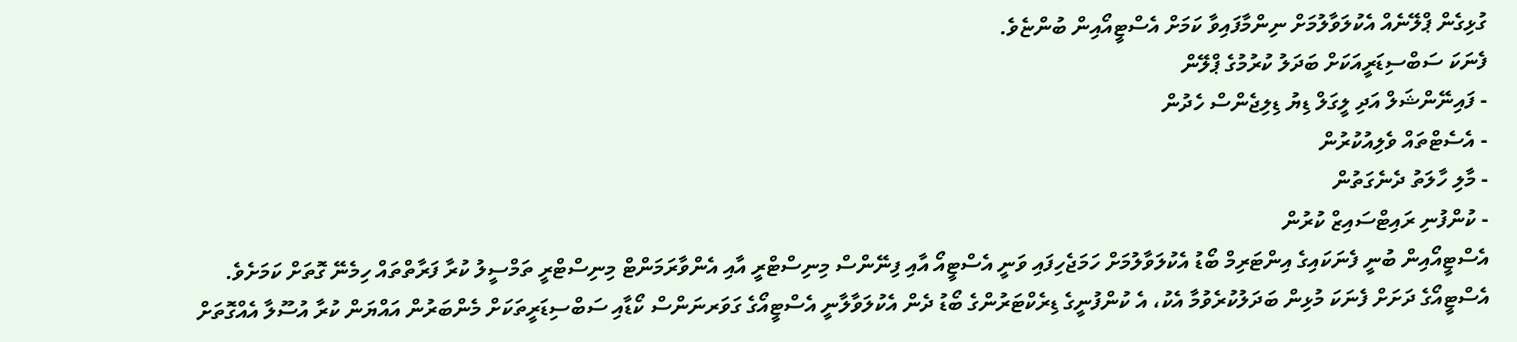ގުޅިގެން ޕްލޭނެއް އެކުލަވާލުމަށް ނިންމާފައިވާ ކަމަށް އެސްޓީއޯއިން ބުންޏެވެ.
ފެނަކަ ސަބްސިޑަރީއަކަށް ބަދަލު ކުރުމުގެ ޕްލޭން
- ފައިނޭންޝަލް އަދި ލީގަލް ޑިޔު ޑިލިޖެންސް ހެދުން
- އެސެޓްތައް ވެލިއުކުރުން
- މާލި ހާލަތު ދެނެގަތުން
- ކުންފުނި ރައިޓްސައިޒް ކުރުން
އެސްޓީއޯއިން ބުނީ ފެނަކައިގެ އިންޓަރިމް ބޯޑު އެކުލަވާލުމަށް ހަމަޖެހިފައި ވަނީ އެސްޓީއޯ އާއި ފިނޭންސް މިނިސްޓްރީ އާއި އެންވާރަމަންޓް މިނިސްޓްރީ ތަމްސީލު ކުރާ ފަރާތްތައް ހިމެނޭ ގޮތަށް ކަމަށެވެ.
އެސްޓީއޯގެ ދަށަށް ފެނަކަ މުޅިން ބަދަލުކުރެވުމާ އެކު، އެ ކުންފުނީގެ ޑިރެކްޓަރުންގެ ބޯޑު ދެން އެކުލަވާލާނީ އެސްޓީއޯގެ ގަވަރނަންސް ކޯޑާއި ސަބްސިޑަރީތަކަށް މެންބަރުން އައްޔަން ކުރާ އުސޫލާ އެއްގޮތަށް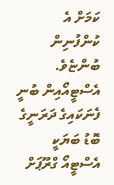ކަމަށް އެ ކުންފުނިން ބުންޏެވެ.
އެސްޓީއޯއިން ބުނީ ފެނަކައިގެ ދަރަނީގެ ބޮޑު ބަޔަކީ އެސްޓީއޯ ގްރޫޕަށް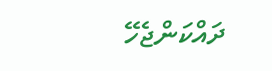ދައްކަންޖެހޭ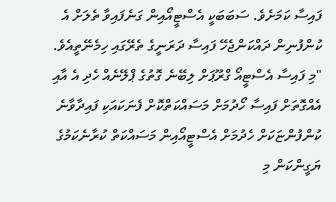ފައިސާ ކަމަށެވެ. ސަބަބަކީ އެސްޓީއޯއިން ގަނެފައިވާ ތެލަށް އެ ކުންފުނިން ދައްކަންޖެހޭ ފައިސާ ދަރަނީގެ ތެރޭގައި ހިމެނޭތީއެވެ.
"މި ފައިސާ އެސްޓީއޯ ގްރޫޕަށް ލިބޭނެ ގޮތުގެ ޕްލޭނެއް ހެދި އެ އާއި އެއްގޮތަށް ފައިސާ ހޯދުމަށް މަސައްކަތްކޮށް ފެނަކައަކި ފައިދާވާނެ ކުންފުންޏަކަށް ހެދުމަށް އެސްޓީއޯއިން މަސައްކަތް ކުރާނެކަމުގެ ޔަގީންކަން މި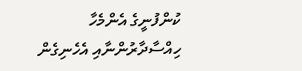ކުންފުނީގެ އެންމެހާ ހިއްސާދާރުންނާއި އެހެނިގެން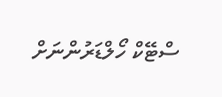ސްޓޭކް ހޯލްޑަރުންނަށް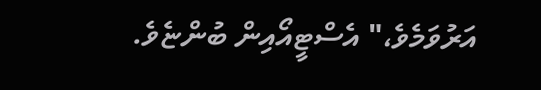އަރުވަމެވެ،" އެސްޓީއޯއިން ބުންޏެވެ.